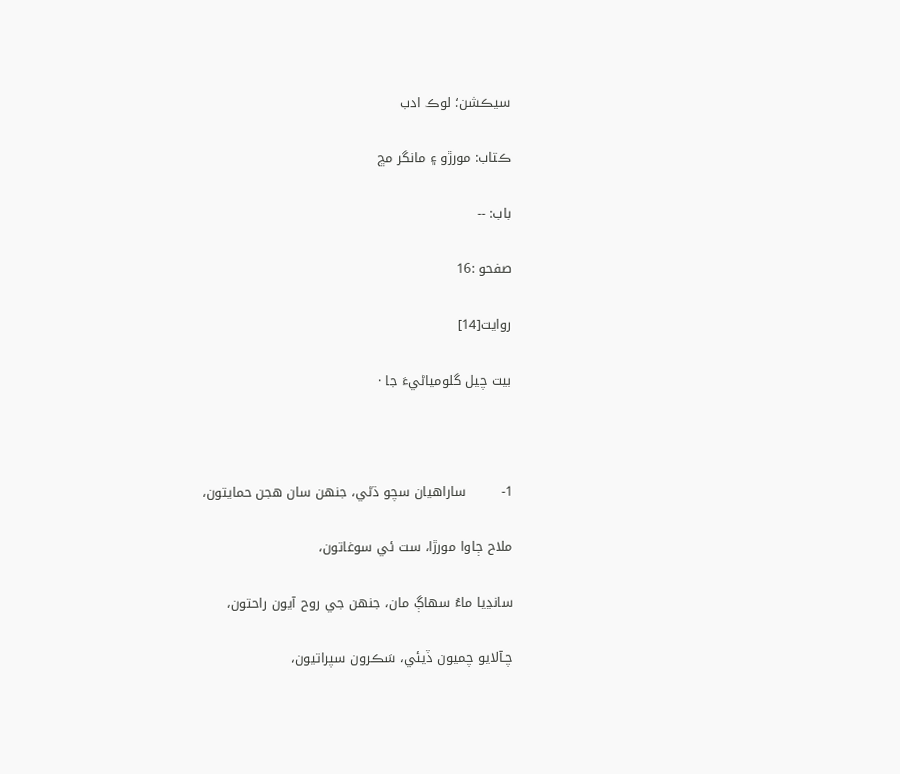سيڪشن؛ لوڪ ادب

ڪتاب: مورڙو ۽ مانگر مڇ

باب: --

صفحو :16

روايت[14]

بيت چيل گلومياڻيءَ جا ·



1-        ساراهيان سچو ڌڻي، جنهن سان هجن حمايتون،

ملاح ڄاوا مورڙا، ست ئي سوغاتون،

سانڍيا ماءُ سهاڳ مان، جنهن جي روح آيون راحتون،

چـآلايو چميون ڏيئي، سَڪرون سپراتيون،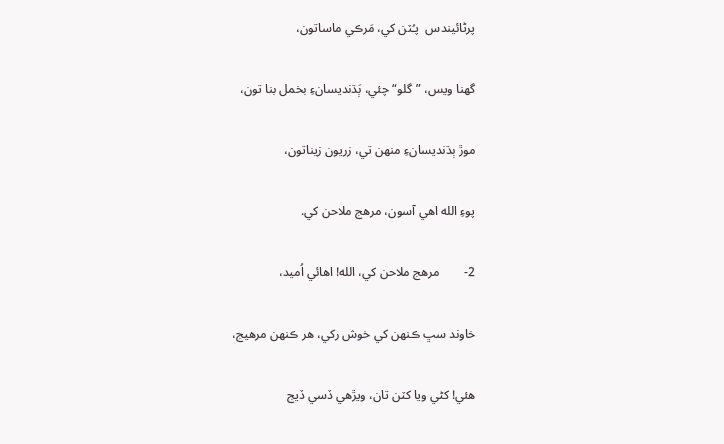پرڻائيندس  پـُٽن کي، مَرڪي ماساتون،

گهنا ويس، ”گلو“ چئي، ٻَڌنديسانءِ بخمل بنا تون،

موڙ ٻڌنديسانءِ منهن تي، زريون زيناتون،

پوءِ الله اهي آسون، مرهج ملاحن کي.

2-        مرهج ملاحن کي، الله! اهائي اُميد،

خاوند سڀ ڪنهن کي خوش رکي، هر ڪنهن مرهيج،

هئي! کڻي ويا کٽن تان، ويڙهي ڏسي ڏيج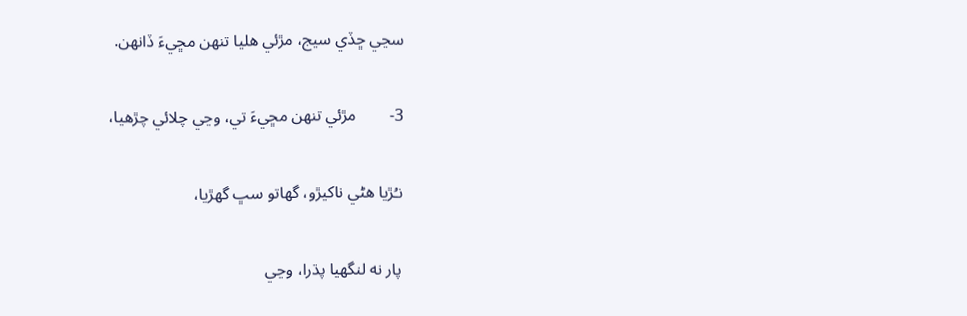سڃي ڇڏي سيج، مڙئي هليا تنهن مڇيءَ ڏانهن.

3-        مڙئي تنهن مڇيءَ تي، وڃي چلائي چڙهيا،

نـُڙيا هڻي ناکيڙو، گهاتو سڀ گهڙيا،

پار نه لنگهيا پڌرا، وڃي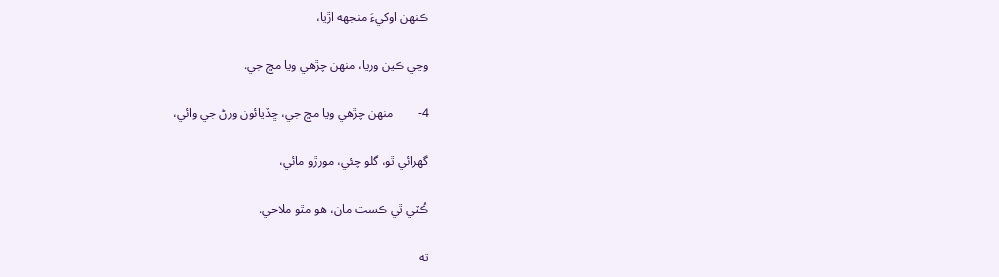ڪنهن اوکيءَ منجهه اڙيا،

وڃي ڪين وريا، منهن چڙهي ويا مڇ جي.

4-        منهن چڙهي ويا مڇ جي، ڇڏيائون ورڻ جي وائي،

گهرائي ٿو، گلو چئي، مورڙو مائي،

ڪُٽي ٿي ڪست مان، هو مٿو ملاحي.

ته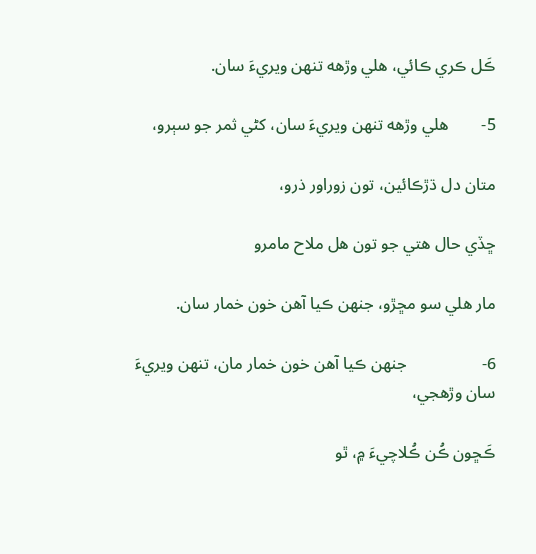ڪَل ڪري ڪائي، هلي وڙهه تنهن ويريءَ سان.

5-        هلي وڙهه تنهن ويريءَ سان، کڻي ثمر جو سٻرو،

متان دل ڌڙڪائين، تون زوراور ذرو،

ڇڏي حال هتي جو تون هل ملاح مامرو

مار هلي سو مڇڙو، جنهن ڪيا آهن خون خمار سان.

6-                  جنهن ڪيا آهن خون خمار مان، تنهن ويريءَ سان وڙهجي،

ڪَڇون ڪُن ڪُلاچيءَ ۾، ٿو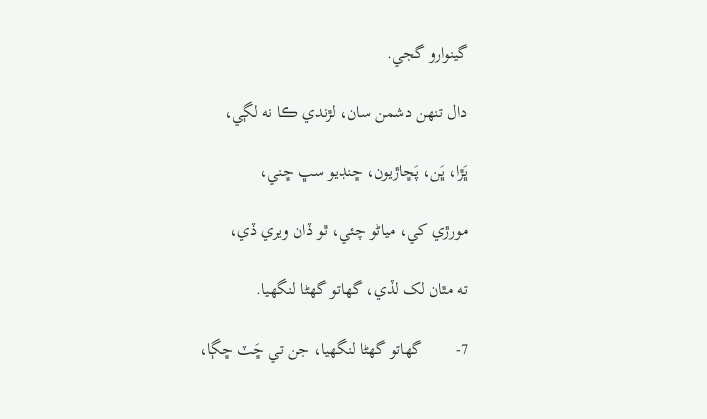گينوارو گجي.

دال تنهن دشمن سان، لڙندي ڪا نه لڳي،

ڀَڙا، ڀَن، پَڇاڙيون، ڇنڊيو سڀ ڇني،

مورڙي کي، مياڻو چئي، ٿو ڏان ويري ڏي،

ته مٿان لک لڏي، گهاتو گهڻا لنگهيا.

7-        گهاتو گهڻا لنگهيا، جن تي ڇَٽ ڇڳا،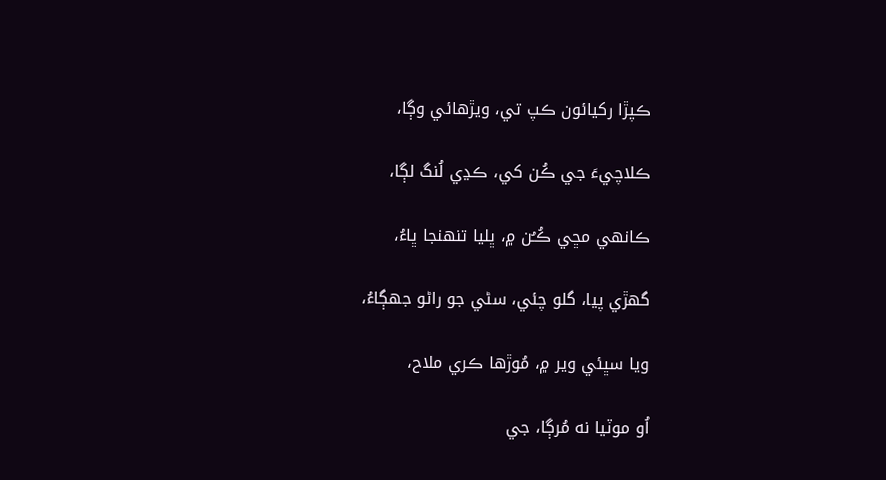ڪپڙا رکيائون ڪپ تي، ويڙهائي وڳا،

ڪلاچيءَ جي ڪُن کي، ڪڍي لُنگ لڳا،

ڪانهي مڇي ڪُـُن ۾، ڀليا تنهنجا ڀاءُ،

گهڙي پيا، گلو چئي، سڻي جو راڻو جهڳاءُ،

ويا سڀئي وير ۾، مُوڙها ڪري ملاح،

اُو موٽيا نه مُرڳا، جي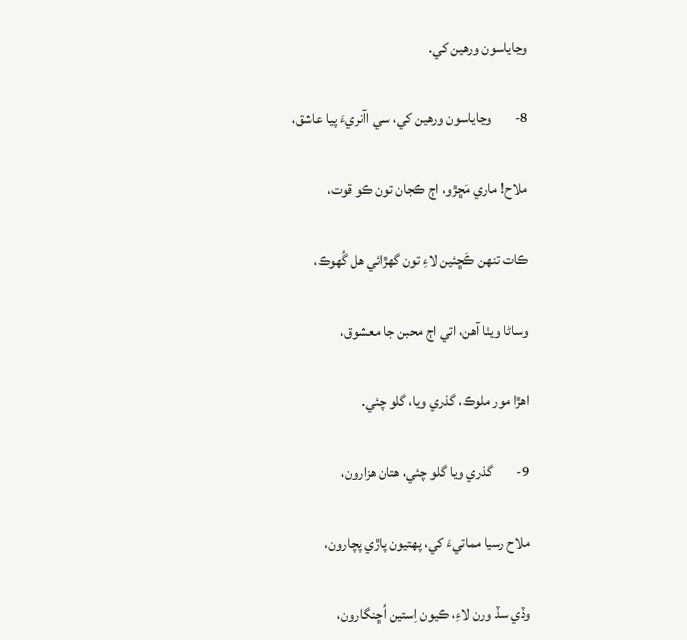وڃاياسون ورهين کي.

8-        وڃاياسون ورهين کي، سي اآنريءَ پيا عاشق،

ملاح! ماري مَڇڙو، اڄ ڪجان تون ڪو قوت،

ڪات تنهن ڪَڇئين لاءِ تون گهڙائي هل گُهوڪ،

وساڻا ويٺا آهن، اتي اڄ محبن جا معشوق،

اهڙا مور ملوڪ، گذري ويا، گلو چئي.

9-        گذري ويا گلو چئي، هتان هزارون،

ملاح رسيا مماتيءَ کي، پهتيون پاڙي پچارون،

وڏي سڏ ورن لاءِ، ڪيون اِستين اُڇنگارون،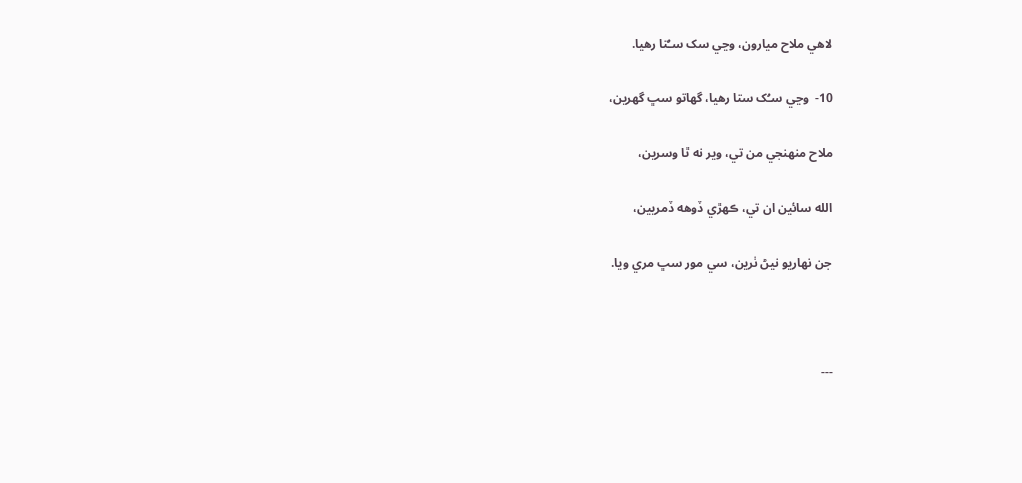لاهي ملاح ميارون، وڃي سک سـُتا رهيا.

10-  وڃي سـُک ستا رهيا، گهاتو سڀ گهرين،

ملاح منهنجي من تي، وير نه ٿا وسرين،

الله سائين ان تي، ڪهڙي ڏوهه ڏمريين،

جن نهاريو نيڻ ٺرين، سي مور سڀ مري ويا.



---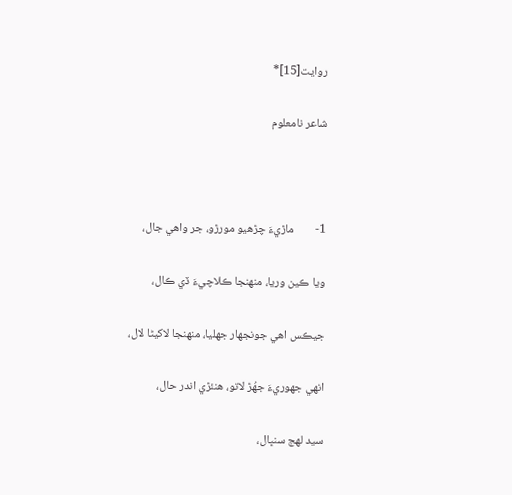روايت[15]*

شاعر نامعلوم



1-        ماڙيءَ چڙهيو مورڙو، جر واهي جال،

ويا ڪين وريا، منهنجا ڪلاچيءَ ڏي ڪال،

جيڪس اهي جونجهار جهليا، منهنجا لاکيڻا لال،

انهي جهوريءَ جهُڙ لاتو، هنئڙي اندر حال،

سيد لهج سنڀال،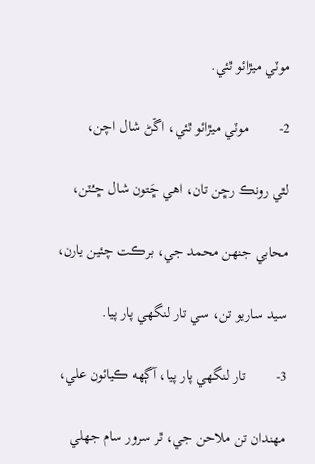موٽي ميڙائو ٿئي.

2-        موٽي ميڙائو ٿئي، اڱڻ شال اچن،

لٿي رونڪ رڇن تان، اهي ڇَتون شال ڇـُٽن،

محابي جنهن محمد جي، برڪت چئين يارن،

سيد ساريو تن، سي تار لنگهي پار پيا.

3-        تار لنگهي پار پيا، آڳهه ڪيائون علي،

مهندان تن ملاحن جي، ٿر سرور سام جهلي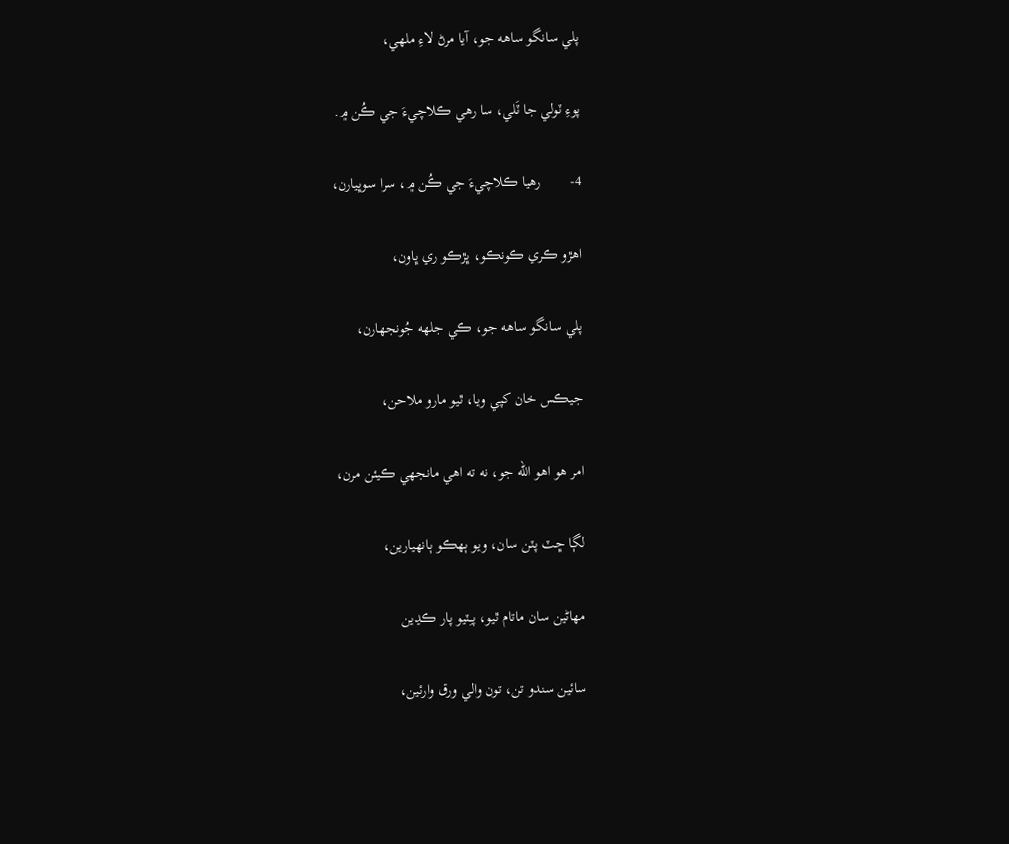پلي سانگو ساهه جو، آيا مرڻ لاءِ ملهي،

پوءِ ٽولي جا ٽَلي، سا رهي ڪلاچيءَ جي ڪُن ۾.

4-        رهيا ڪلاچيءَ جي ڪُن ۾، سرا سوڀيارن،

اهڙو ڪري ڪونڪو، ڀڙڪو ري ڀاون،

پلي سانگو ساهه جو، ڪي جلهه جُونجهارن،

جيڪس خان کپي ويا، ٿيو مارو ملاحن،

امر هو اهو الله جو، نه ته اهي مانجهي ڪيئن مرن،

لڳا ڇٽ پٽن سان، ويو ٻهڪو ٻانهيارين،

مهاڻين سان ماتام ٿيو، پـِٽيو پار ڪڍين

سائين سندو تن، تون والي ورق وارئين،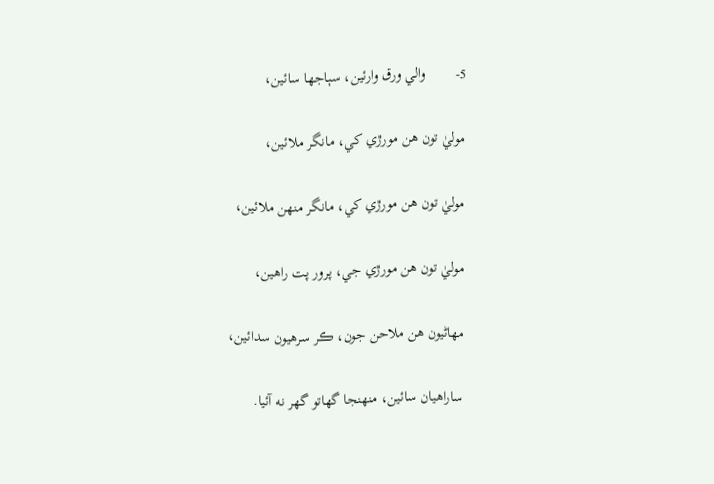5-        والي ورق وارئين، سٻاجها سائين،

موليٰ تون هن مورڙي کي، مانگر ملائين،

موليٰ تون هن مورڙي کي، مانگر منهن ملائين،

موليٰ تون هن مورڙي جي، پرور پت راهين،

مهاڻيون هن ملاحن جون، ڪر سرهيون سدائين،

ساراهيان سائين، منهنجا گهاتو گهر نه آئيا.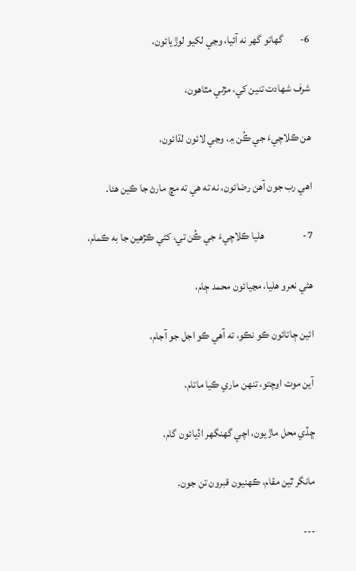6-        گهاتو گهر نه آئيا، وڃي لکيو لوڙيائون،

شرف شهادت تنين کي، مڙني مٿاهون،

هن ڪلاچيءَ جي ڪُن ۾، وڃي لائون لڌائون،

اهي رب جون آهن رضائون، نه ته هي ته مڇ مارڻ جا ڪين هئا.

7-                  هليا ڪلاچيءَ جي ڪُن تي، کڻي ڪڙهين جا به ڪمام،

هڻي نعرو هليا، مڃيائون محمد ڄام،

ائين ڄاتائون ڪو نڪو، ته آهي ڪو اجل جو آجام،

آين موت اوچتو، تنهن ماري ڪيا ماتام،

ڇڏي محل ماڙيون، اچي گهنگهر اڏيائون گام،

مانگر ٿين مقام، ڪهنيون قبرون تن جون.

---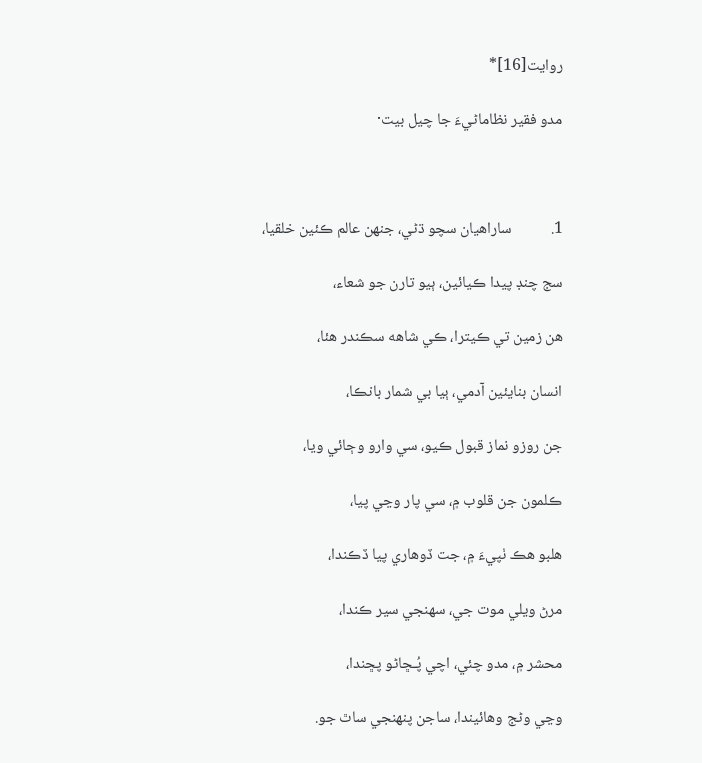روايت[16]*

مدو فقير نظاماڻيءَ جا چيل بيت·



1.           ساراهيان سچو ڌڻي، جنهن عالم ڪئين خلقيا،

سج چنڊ پيدا ڪيائين، ٻيو تارن جو شعاء،

هن زمين تي ڪيترا، ڪي شاهه سڪندر هئا،

انسان بنايئين آدمي، ٻيا بي شمار بانڪا،

جن روزو نماز قبول ڪيو، سي وارو وڄائي ويا،

ڪلمون جن قلوب ۾، سي پار وڃي پيا،

هلبو هڪ ٺپيءَ ۾، جت ڏوهاري پيا ڏڪندا،

مرڻ ويلي موت جي، سهنجي سير ڪندا،

محشر ۾، مدو چئي، اچي پُـڇاڻو پڇندا،

وڃي وڻج وهائيندا، ساجن پنهنجي ساٿ جو.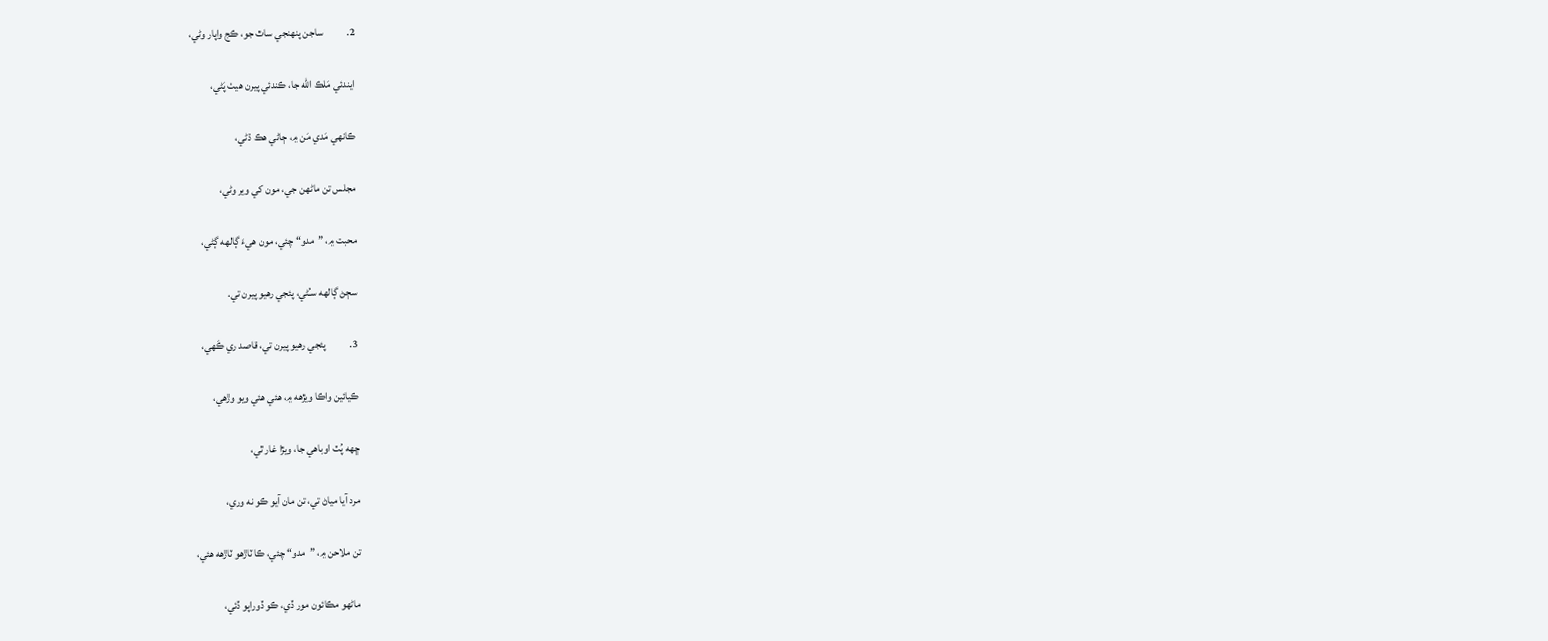2.           ساجن پنهنجي ساٿ جو، ڪج واپار وڻي،

ايندئي مَلڪ الله جا، ڪندئي پيرن هيٺ پَڻي،

ڪانهي مَدي مَن ۾، ڄاڻي هڪ ڌڻي،

مجلس تن ماڻهن جي، مون کي وير وڻي،

محبت ۾، ”مدو“ چئي، مون هيءَ ڳالهه ڳڻي،

سڄڻ ڳالهه سـُڻي، پئجي رهيو پيرن تي.

3.           پئجي رهيو پيرن تي، قاصد ري ڪَهي،

ڪيائين واڪا ويڙهه ۾، هئي هئي ويو وڙهي،

ڇهه پُٽ اوباهي جا، ويڙا غار ٿي،

مرد آيا مياڻ تي، تن مان آيو ڪو نه وري،

تن ملاحن ۾، ”مدو“ چئي، ڪا ٽاڙهو ٽاڙهه هئي،

ماڻهو مڪائون مور ڏي، ڪو ڏوراپو ڏئي،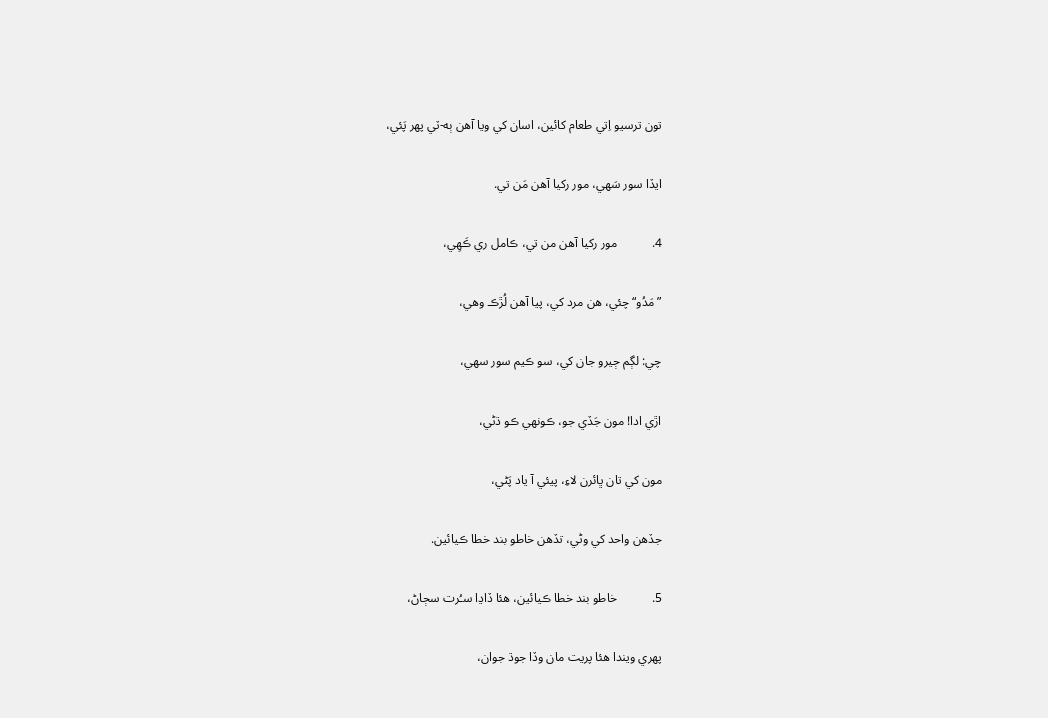تون ترسيو اِتي طعام کائين، اسان کي ويا آهن ٻه-ٽي پهر پَئي،

ايڏا سور سَهي، مور رکيا آهن مَن تي.

4.           مور رکيا آهن من تي، ڪامل ري ڪَهِي،

”مَدُو“ چئي، هن مرد کي، پيا آهن لُڙڪ وهي،

چي: لڳم ڄيرو جان کي، سو ڪيم سور سهي،

اڙي ادا! مون جَڏي جو، ڪونهي ڪو ڌڻي،

مون کي تان ڀائرن لاءِ، پيئي آ ياد پَڻي،

جڏهن واحد کي وڻي، تڏهن خاطو بند خطا ڪيائين.

5.           خاطو بند خطا ڪيائين، هئا ڏاڍا سـُرت سڄاڻ،

پهري ويندا هئا پريت مان وڏا جوڌ جوان،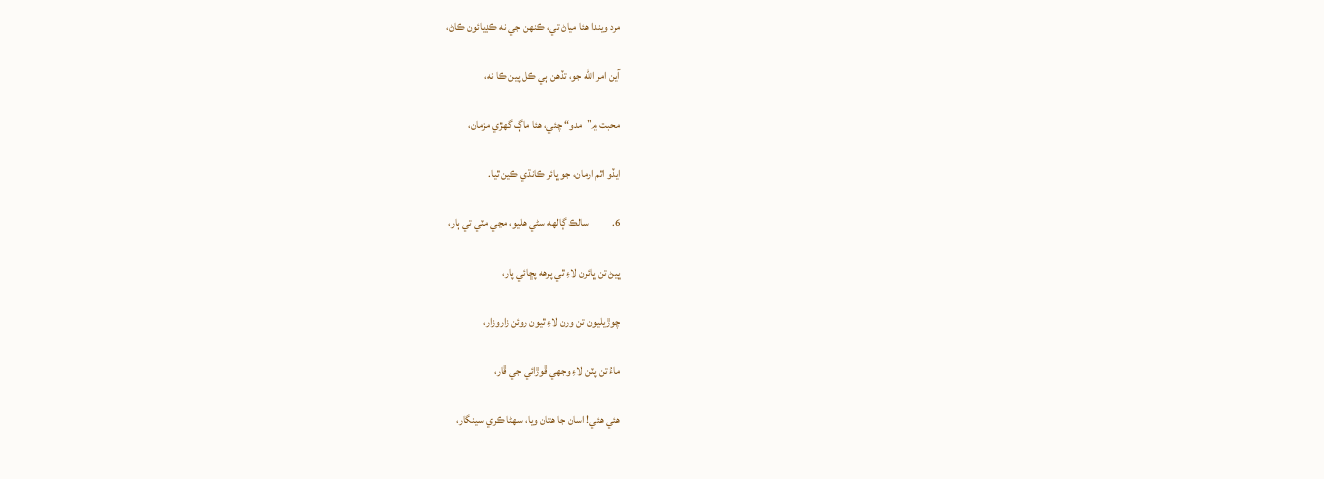مرد ويندا هئا مياڻ تي، ڪنهن جي نه ڪڍيائون ڪاڻ،

آين امر الله جو، تڏهن ٻي ڪل پين ڪا نه،

محبت ۾”مدو“ چئي، هئا ماڳ گهڙي مزمان،

ايڏو اٿم ارمان، جو ڀائر ڪانڌي ڪين ٿيا.

6.           سالڪ ڳالهه سڻي هليو، مڃي مٽي تي ٻار،

ڀيڻ تن ڀائرن لاءِ ٿي پرهه پڇائي پار،

چوڙيليون تن ورن لاءِ ٿيون روئن زاروزار،

ماءُ تن پٽن لاءِ وجهي ڦوڙائي جي ڦار،

هئي هئي! اسان جا هتان ويا، سهڻا ڪري سينگار،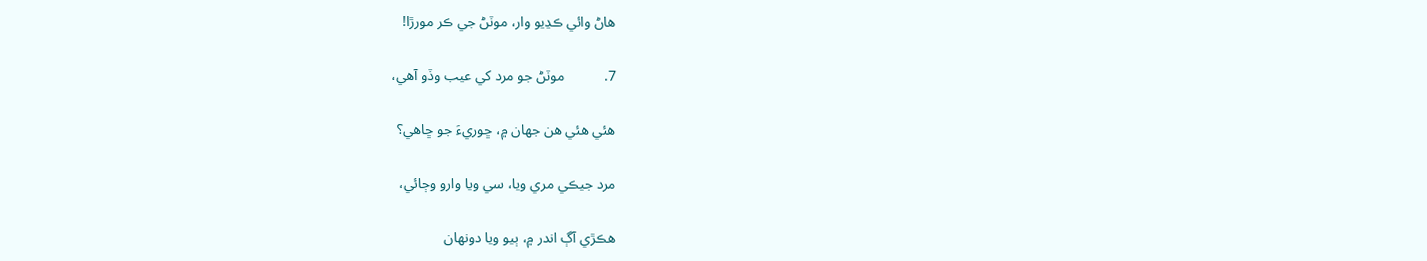هاڻ وائي ڪڍيو وار، موٽڻ جي ڪر مورڙا!

7.           موٽڻ جو مرد کي عيب وڏو آهي،

هئي هئي هن جهان ۾، ڇوريءَ جو ڇاهي؟

مرد جيڪي مري ويا، سي ويا وارو وڄائي،

هڪڙي آڳ اندر ۾، ٻيو ويا دونهان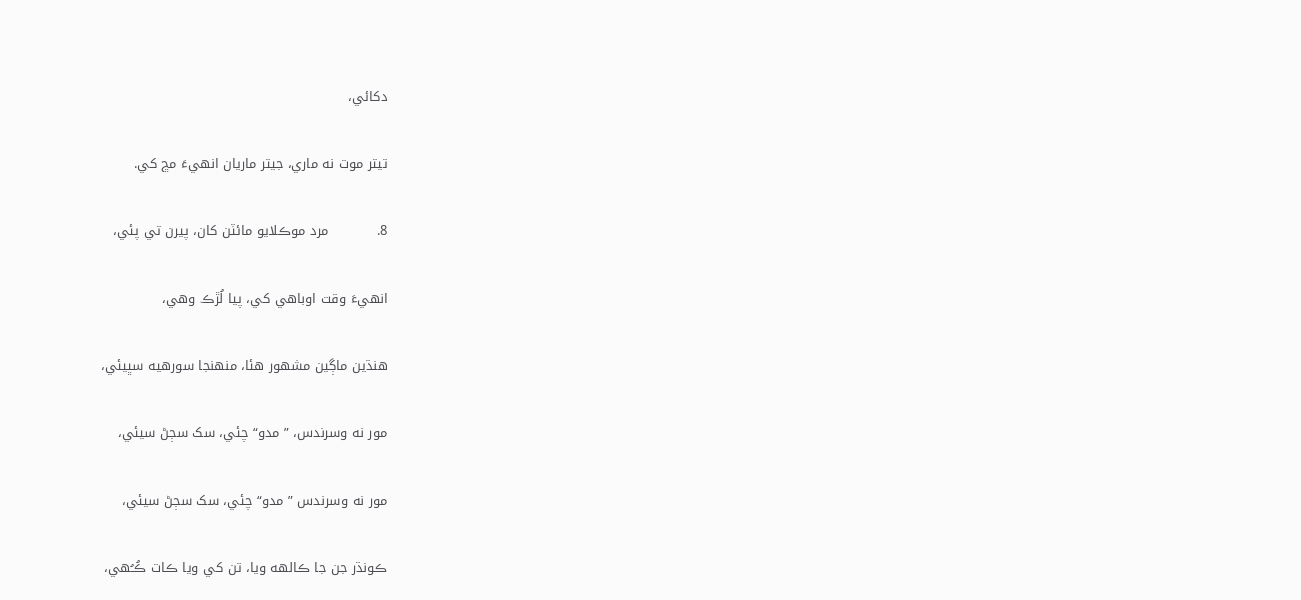دکائي،

تيتر موت نه ماري، جيتر ماريان انهيءَ مڇ کي.

8.           مرد موڪلايو مائٽن کان، پيرن تي پئي،

انهيءَ وقت اوباهي کي، پيا لُڙڪ وهي،

هنڌين ماڳين مشهور هئا، منهنجا سورهيه سڀيئي،

مور نه وسرندس، ”مدو“ چئي، سک سڄڻ سيئي،

مور نه وسرندس ”مدو“ چئي، سک سڄڻ سيئي،

ڪونڌر جن جا ڪالهه ويا، تن کي ويا ڪات ڪُـُهي،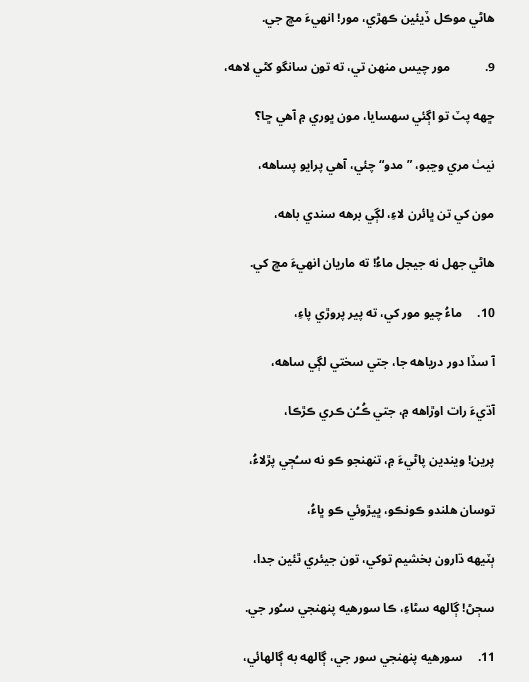هاڻي موڪل ڏيئين ڪهڙي، مور! انهيءَ مڇ جي.

9.           مور چيس منهن تي، ته تون سانگو کڻي لاهه،

ڇهه پٽ تو اڳئي سهسايا، مون ڀوري ۾ آهي ڇا؟

نيٺ مري وڃبو، ”مدو“ چئي، آهي پرايو پساهه،

مون کي تن ڀائرن لاءِ، لڳي برهه سندي باهه،

هاڻي جهل نه جيجل ماءُ! ته ماريان انهيءَ مڇ کي.

10.     ماءُ چيو مور کي، ته پير پروڙي پاءِ،

آ سڏا دور درياهه جا، جتي سختي لڳي ساهه،

آڌيءَ رات اوڙاهه ۾، جتي ڪُـُن ڪري ڪڙڪا،

پرين! ويندين پاڻيءَ ۾، تنهنجو ڪو نه سـُڄي پڙلاءُ،

توسان هلندو ڪونڪو، ڀيڙوئي ڪو ڀاءُ،

ٻٽيهه ڌارون بخشيم توکي، تون جيئري ٿئين جدا،

سڄڻ! ڳالهه سڻاءِ، ڪا سورهيه پنهنجي سـُور جي.

11.     سورهيه پنهنجي سور جي، ڳالهه به ڳالهائي،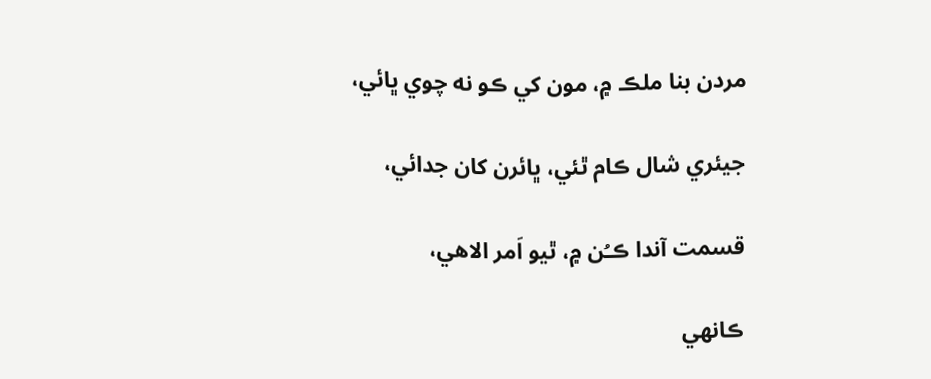مردن بنا ملڪ ۾، مون کي ڪو نه چوي ڀائي،

جيئري شال ڪام ٿئي، ڀائرن کان جدائي،

قسمت آندا ڪـُن ۾، ٿيو اَمر الاهي،

ڪانهي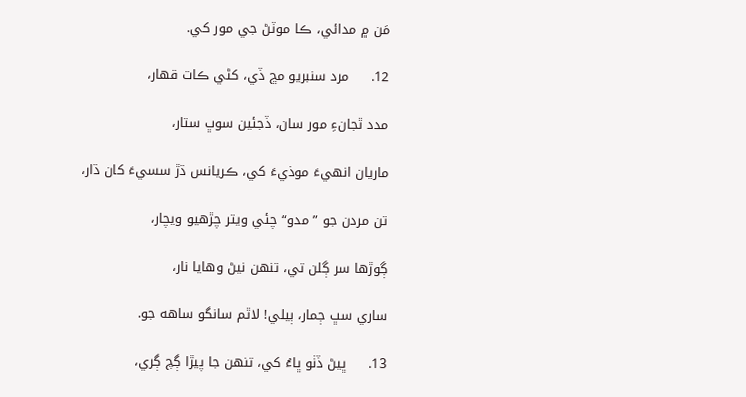مَن ۾ مدائي، ڪا موٽڻ جي مور کي.

12.     مرد سنبريو مڇ ڏي، کڻي ڪات قهار،

مدد ٿجانءِ مور سان، ڏجئين سوڀ ستار،

ماريان انهيءَ موذيءَ کي، ڪريانس ڌڙ سسيءَ کان ڌار،

تن مردن جو ”مدو“ چئي ويتر چڙهيو ويچار،

ڳوڙها سر ڳلن تي، تنهن نيڻ وهايا نار،

ساري سڀ ڄمار، ٻيلي! لاٿم سانگو ساهه جو.

13.     ڀيڻ ڏٺو ڀاءُ کي، تنهن جا پيڙا ڳچ ڳري،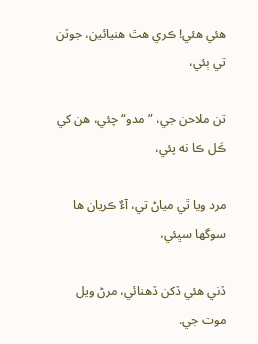هئي هئي! ڪري هٿ هنيائين، جوٽن تي ٻئي،

تن ملاحن جي، ”مدو“ چئي، هن کي ڪَل ڪا نه پئي،

مرد ويا ٿي مياڻ تي، آءٌ ڪريان ها سوگها سڀئي،

ڏني هئي ڏکن ڏهنائي، مرڻ ويل موت جي.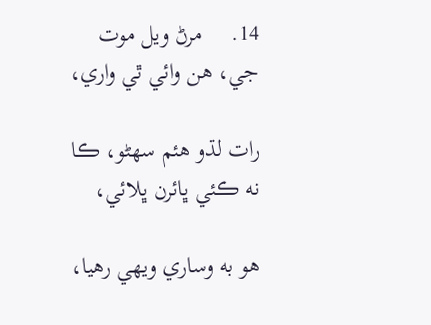14.     مرڻ ويل موت جي، هن وائي ٿي واري،

رات لڌو هئم سهڻو، ڪا نه ڪئي ڀائرن ڀلائي،

هو به وساري ويهي رهيا،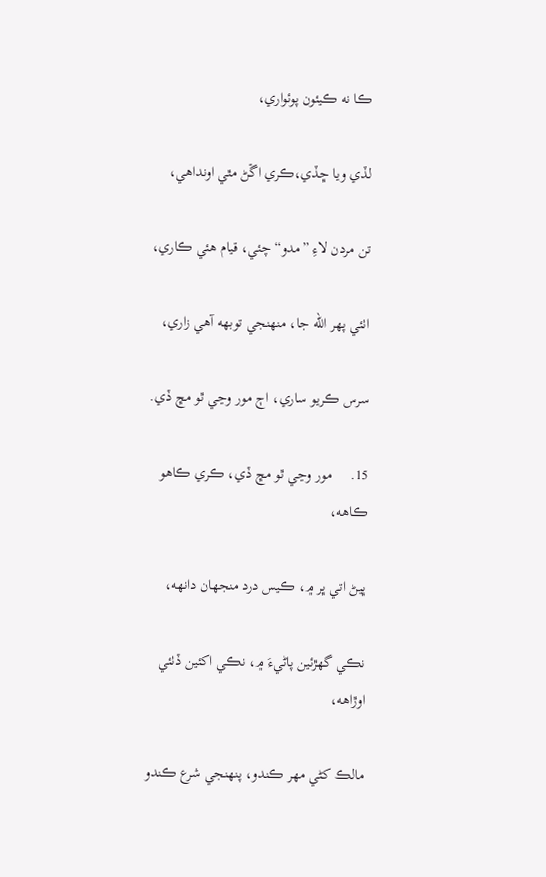ڪا نه ڪيئون پوئواري،

لڏي ويا ڇڏي،ڪري اڱڻ مٿي اونداهي،

تن مردن لاءِ ”مدو“ چئي، قيام هئي ڪاري،

اٺئي پهر الله جا، منهنجي توبهه آهي زاري،

سرس ڪريو ساري، اڄ مور وڃي ٿو مڇ ڏي.

15.     مور وڃي ٿو مڇ ڏي، ڪري ڪاهو ڪاهه،

ڀيڻ اتي ڀر ۾، ڪيس درد منجهان دانهه،

نڪي گهڙئين پاڻيءَ ۾، نڪي اکئين ڏٺئي اوڙاهه،

مالڪ کڻي مهر ڪندو، پنهنجي شرع ڪندو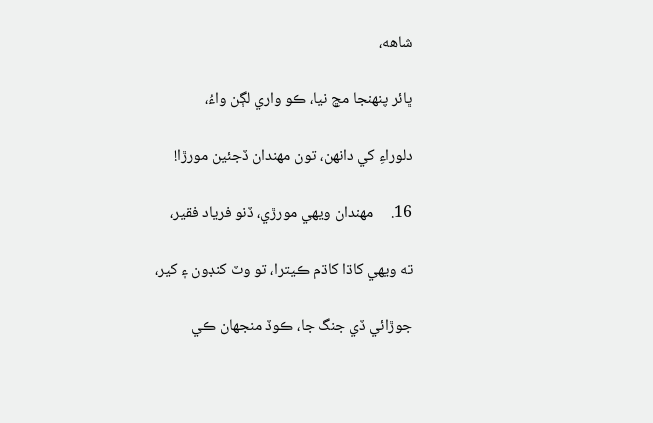شاهه،

ڀائر پنهنجا مڇ نيا، ڪو واري لڳن واءُ،

دلوراءِ کي دانهن، تون مهندان ڏجئين مورڙا!

16.     مهندان ويهي مورڙي، ڏنو فرياد فقير،

ته ويهي کاڌا کاڌم ڪيترا، تو وٽ کنڊون ۽ کير،

جوڙائي ڏي جنگ جا، ڪوڏ منجهان ڪي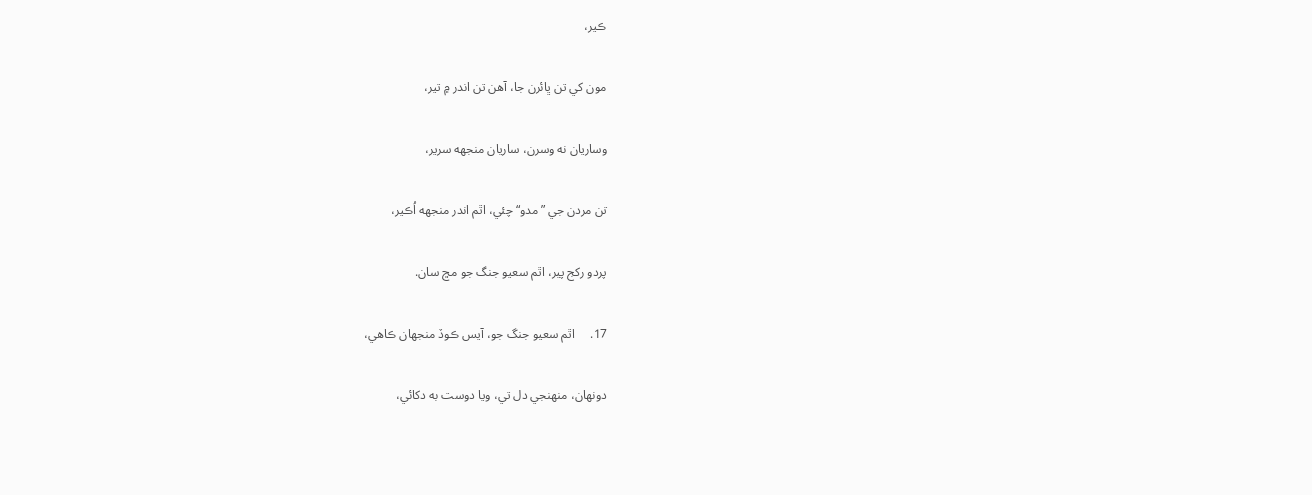ڪير،

مون کي تن ڀائرن جا، آهن تن اندر ۾ تير،

وساريان نه وسرن، ساريان منجهه سرير،

تن مردن جي ”مدو“ چئي، اٿم اندر منجهه اُڪير،

پردو رکج پير، اٿم سعيو جنگ جو مڇ سان.

17.     اٿم سعيو جنگ جو، آيس ڪوڏ منجهان ڪاهي،

دونهان، منهنجي دل تي، ويا دوست به دکائي،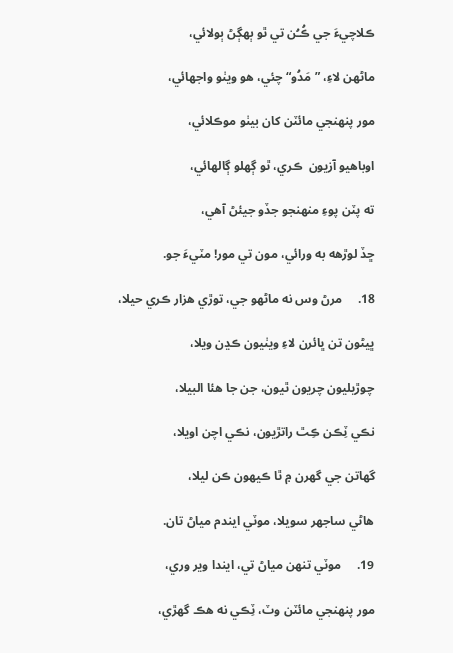ڪلاچيءَ جي ڪُـُن تي ٿو ٻهڳڻ ٻولائي،

ماڻهن لاءِ، ”مَدُو“ چئي، هو ويٺو واجهائي،

مور پنهنجي مائٽن کان بيٺو موڪلائي،

اوباهيو آزيون  ڪري، ٿو ڳهلو ڳالهائي،

ته پٽن پوءِ منهنجو جڏو جيئڻ آهي،

ڇڏ لوڙهه به ورائي، مون تي مور! مٽيءَ جو.

18.     مرڻ وس نه ماڻهو جي، توڙي هزار ڪري حيلا،

ڀيڻون تن ڀائرن لاءِ ويٺيون ڪڍن ويلا،

چوڙيليون چريون ٿيون، جن جا هئا البيلا،

نڪي ٽِڪن ڪِٿ راتڙيون، نڪي اچن اويلا،

گهاتن جي گهرن ۾ ٿا ڪيهون ڪن ليلا،

هاڻي ساجهر سويلا، موٽي ايندم مياڻ تان.

19.     موٽي تنهن مياڻ تي، ايندا وير وري،

مور پنهنجي مائٽن وٽ، ٽِڪي نه هڪ گهڙي،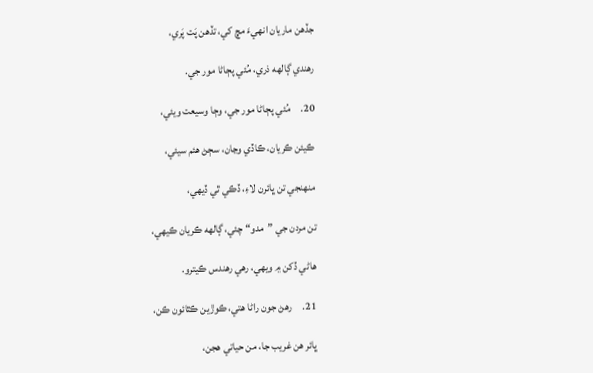جڏهن ماريان انهيءَ مڇ کي، تڏهن پَت پَري،

رهندي ڳالهه ذري، مُئي پڄاڻا مور جي.

20.     مُئي پڄاڻا مور جي، وڄا وسيعت ويئي،

ڪيئن ڪريان، ڪاڏي وڃان، سڄڻ هئم سيئي،

منهنجي تن ڀائرن لاءِ، ڏڪي ٿي ڏيهي،

تن مردن جي ”مدو“ چئي، ڳالهه ڪريان ڪيهي،

هاڻي ڏکن ۾ ويهي، رهي رهندس ڪيترو.

21.     رهڻ جون راڻا هتي، ڪوڙين ڪٿائون ڪن،

ڀائر هن غريب جا، من حياتي هجن،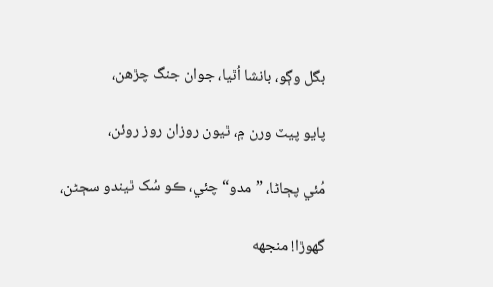بگل وڳو، بانشا اُٿيا، جوان جنگ چڙهن،

پايو پيٽ ورن ۾، ٿيون روزان روز روئن،

مُئي پڄاڻا، ”مدو“ چئي، ڪو سُک ٿيندو سڄڻن،

گهوڙا! منجهه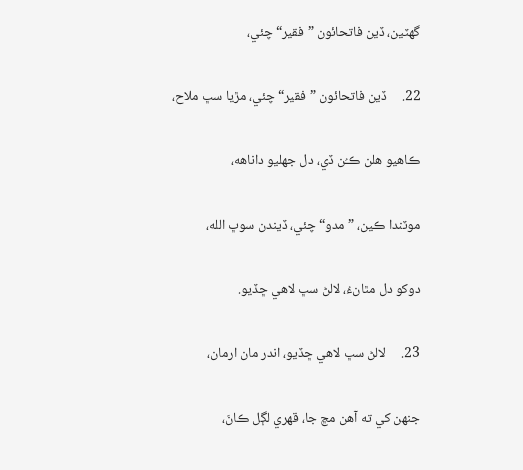گهٽين، ڏين فاتحائون ”فقير“ چئي،

22.     ڏين فاتحائون ”فقير“ چئي، مڙيا سڀ ملاح،

ڪاهيو هلن ڪـُن ڏي، دل جهليو داناهه،

موٽندا ڪين، ”مدو“ چئي، ڏيندن سوڀ الله،

دوکو دل مٿانءُ، لالڻ سڀ لاهي ڇڏيو.

23.     لالڻ سڀ لاهي ڇڏيو، اندر مان ارمان،

جنهن کي ته آهن مڇ جا، قهري لڳل ڪانَ،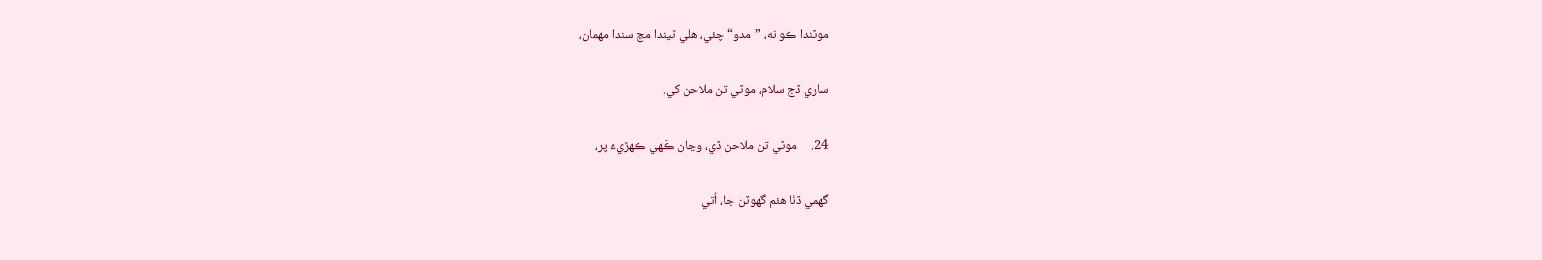موٽندا ڪو نه، ”مدو“ چئي، هلي ٿيندا مڇ سندا مهمان،

ساري ڏج سلام، موٽي تن ملاحن کي.

24.     موٽي تن ملاحن ڏي، وڃان ڪَهي ڪهڙيءَ پر،

گهمي ڏٺا هئم گهوٽن جا، اُتي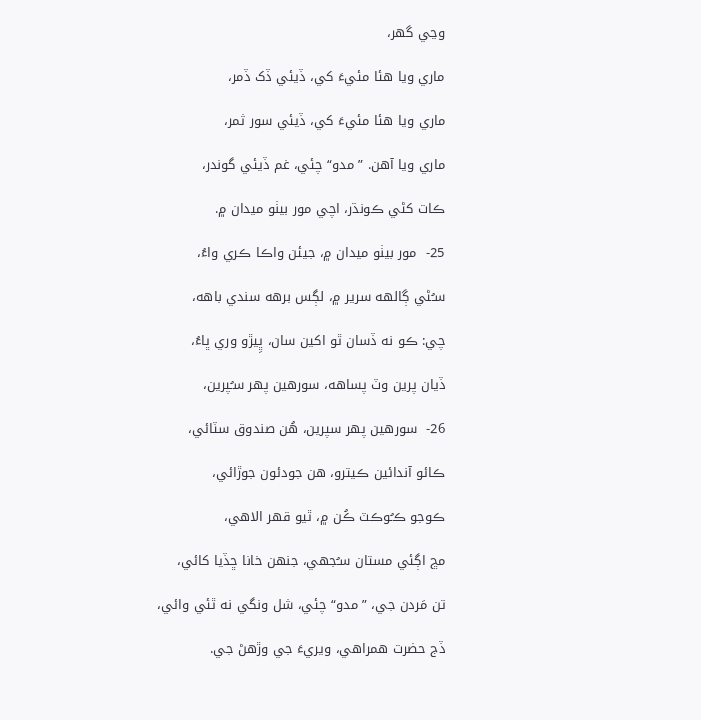وڃي گهر،

ماري ويا هئا مئيءَ کي، ڏيئي ڏک ڏمر،

ماري ويا هئا مئيءَ کي، ڏيئي سور ثمر،

ماري ويا آهن. ”مدو“ چئي، غم ڏيئي گوندر،

ڪات کڻي ڪونڌر، اچي مور بيٺو ميدان ۾.

25-  مور بيٺو ميدان ۾، جيئن واڪا ڪري واءُ،

سـُڻي ڳالهه سرير ۾، لڳس برهه سندي باهه،

چي: ڪو نه ڏسان ٿو اکين سان، ڀِيڙو وري ڀاءُ،

ڏيان پرين وٽ پساهه، سورهين پهر سـُپرين،

26-  سورهين پهر سپرين، هُن صندوق سٽائي،

ڪائو آندائين ڪيترو، هن جودئون جوڙائي،

ڪوجو ڪـُوڪٽ ڪُن ۾، ٿيو قهر الاهي،

مڇ اڳئي مستان سـُجهي، جنهن خانا ڇڏيا کائي،

تن مَردن جي، ”مدو“ چئي، شل ونگي نه ٿئي وائي،

ڏج حضرت همراهي، ويريءَ جي وڙهڻ جي.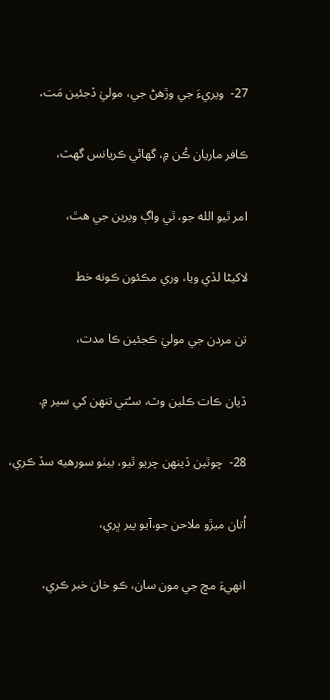27-  ويريءَ جي وڙهڻ جي، موليٰ ڏجئين مَت،

ڪافر ماريان ڪُن ۾، گهائي ڪريانس گهٽ،

امر ٿيو الله جو، ٿي واڳ ويرين جي هٿ،

لاکيڻا لڏي ويا، وري مڪئون ڪونه خط

تن مردن جي موليٰ ڪجئين ڪا مدت،

ڏيان ڪات ڪلين وٽ، سـُتي تنهن کي سير ۾.

28-  چوٿين ڏينهن چريو ٿيو، بيٺو سورهيه سڏ ڪري،

اُتان ميڙو ملاحن جو،آيو پير ڀري،

انهيءَ مڇ جي مون سان، ڪو خان خبر ڪري،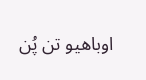اوباهيو تن پُن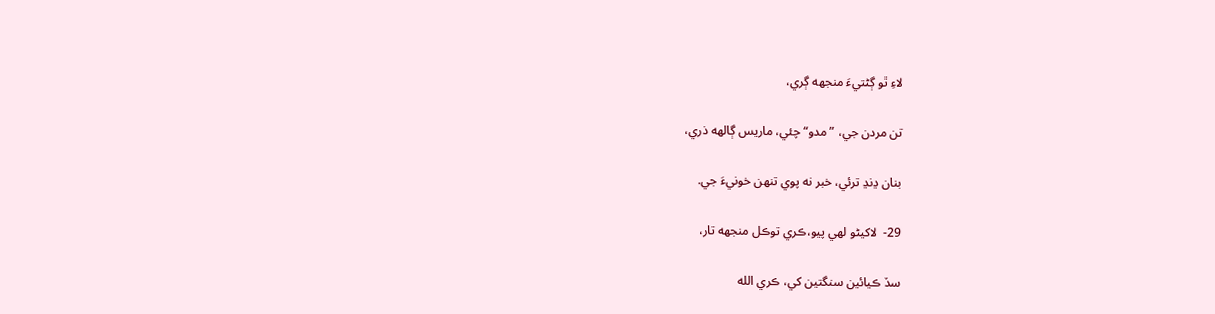لاءِ ٿو ڳڻتيءَ منجهه ڳري،

تن مردن جي، ”مدو“ چئي، ماريس ڳالهه ذري،

بنان ڍنڍ ترئي، خبر نه پوي تنهن خونيءَ جي.

29-  لاکيڻو لهي پيو،ڪري توڪل منجهه تار،

سڏ ڪيائين سنگتين کي، ڪري الله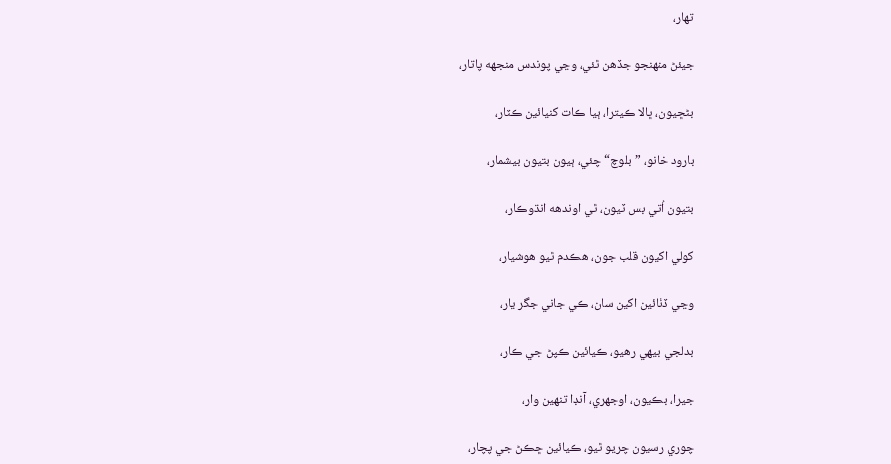تهار،

جيئڻ منهنجو جڏهن ٿئي، وڃي پوندس منجهه پاتار،

بڻڇيون، ڀالا ڪيترا، ٻيا ڪات کنيائين ڪٽار،

بارود خانو، ”بلوچ“ چئي، ٻيون بتيون بيشمار،

بتيون اُتي بس ٽيون، ٿي اوندهه انڌوڪار،

کولي اکيون قلب جون، هڪدم ٿيو هوشيار،

وڃي ڏٺائين اکين سان، ڪي جاني جگر يار،

بدلجي بيهي رهيو، ڪيائين ڪپڻ جي ڪار،

جيرا، بڪيون، اوجهري، آنڊا تنهين وار،

چوري رسيون چريو ٿيو، ڪيائين ڇڪڻ جي پچار،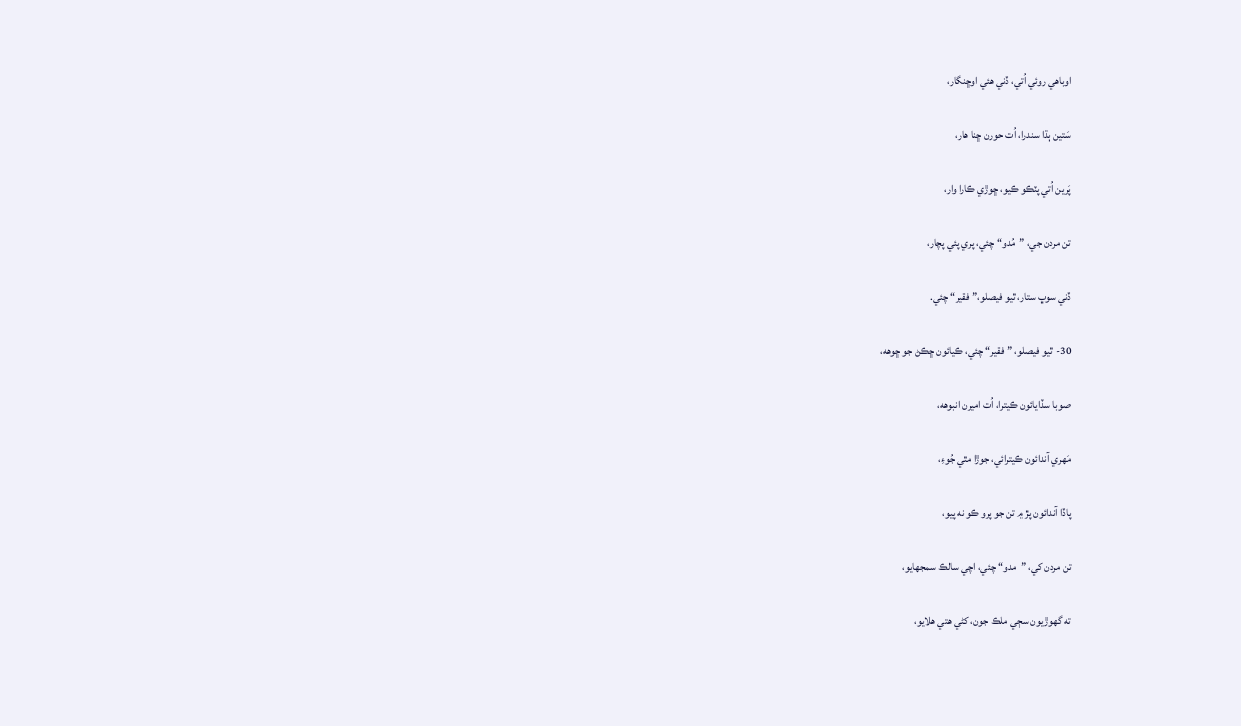اوباهي روئي اُتي، ڏني هئي اوڇنگار،

سَتين ٻڌا سندرا، اُت حورن ڇنا هار،

پَرين اُتي پٽڪو ڪيو، ڇوڙي ڪارا وار،

تن مردن جي، ”مُدو“ چئي، پري پئي پچار،

ڏني سوڀ ستار، ٿيو فيصلو،”فقير“ چئي.

30-  ٿيو فيصلو، ”فقير“ چئي، ڪيائون ڇڪڻ جو ڇوهه،

صوبا سڏايائون ڪيترا، اُت اميرن انبوهه،

مَهري آندائون ڪيترائي، جوڙا مٿي جُوءِ،

پاڏا آندائون پڙ ۾ تن جو پرو ڪو نه پيو،

تن مردن کي، ”مدو“ چئي، اچي سالڪ سمجهايو،

ته گهوڙيون سڄي ملڪ جون، کڻي هتي هلايو،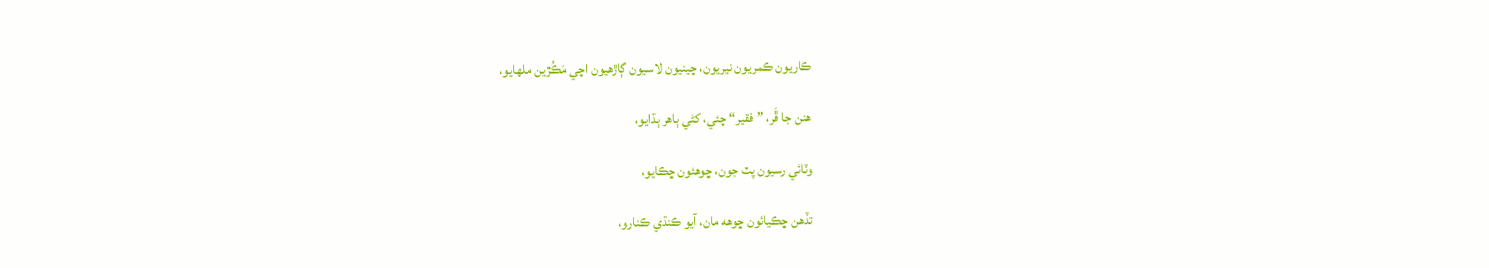ڪاريون ڪمريون نيريون، چينيون لاسيون ڳاڙهيون اچي مَڪُڙين ملهايو،

هنن جا ڦَر، ”فقير“ چئي، کڻي ٻاهر ٻڌايو،

وٽائي رسيون پٽ جون، ڇوهئون ڇڪايو،

تڏهن ڇڪيائون ڇوهه مان، آيو ڪنڌي ڪنارو،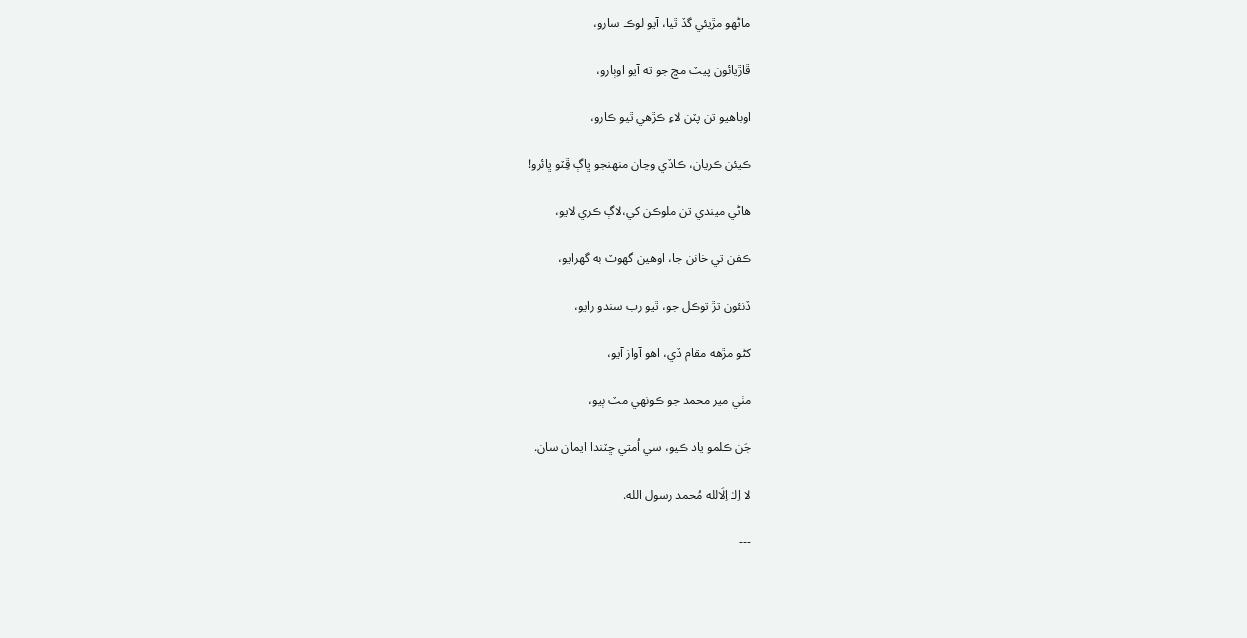ماڻهو مڙيئي گڏ ٿيا، آيو لوڪ سارو،

ڦاڙيائون پيٽ مڇ جو ته آيو اوٻارو،

اوباهيو تن پٽن لاءِ ڪڙهي ٿيو ڪارو،

ڪيئن ڪريان، ڪاڏي وڃان منهنجو ڀاڳ ڦِٽو ڀائرو!

هاڻي ميندي تن ملوڪن کي،لاڳ ڪري لايو،

ڪفن تي خانن جا، اوهين گهوٽ به گهرايو،

ڏنئون تڙ توڪل جو، ٿيو رب سندو رايو،

کڻو مڙهه مقام ڏي، اهو آواز آيو،

مٺي مير محمد جو ڪونهي مٽ ٻيو،

جَن ڪلمو ياد ڪيو، سي اُمتي ڇٽندا ايمان سان.

لا اِلـٰ اِلَالله مُحمد رسول الله.

---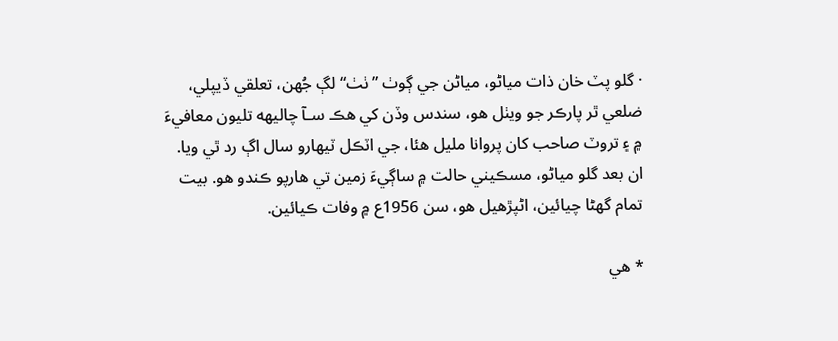· گلو پٽ خان ذات مياڻو، مياڻن جي ڳوٺ ”ٺٺ“ لڳ جُهن، تعلقي ڏيپلي، ضلعي ٿر پارڪر جو ويٺل هو، سندس وڏن کي هڪ سـآ چاليهه تليون معافيءَ ۾ ۽ تروٽ صاحب کان پروانا مليل هئا، جي اٽڪل ٽيهارو سال اڳ رد ٿي ويا. ان بعد گلو مياڻو، مسڪيني حالت ۾ ساڳيءَ زمين تي هارپو ڪندو هو. بيت تمام گهڻا چيائين، اڻپڙهيل هو، سن 1956ع ۾ وفات ڪيائين.

* هي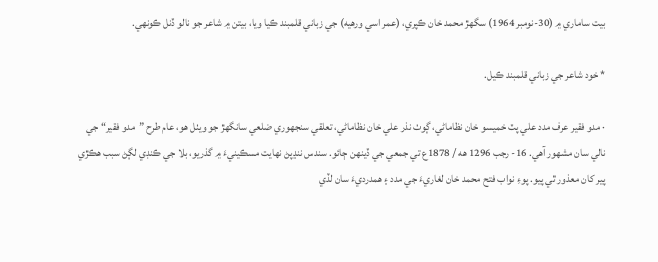بيت ساماري ۾ (30-نومبر 1964) سگهڙ محمد خان ڪپري، (عمر اسي ورهيه) جي زباني قلمبند ڪيا ويا، بيتن ۾ شاعر جو نالو ڏنل ڪونهي.

* خود شاعر جي زباني قلمبند ڪيل.

· مدو فقير عرف مدد علي پٽ خميسو خان نظاماڻي، ڳوٺ نذر علي خان نظاماڻي، تعلقي سنجهوري ضلعي سانگهڙ جو ويٺل هو، عام طرح ”مدو فقير“ جي نالي سان مشهور آهي. 16- رجب 1296 هه / 1878ع تي جمعي جي ڏينهن ڄائو. سندس ننڍپڻ نهايت مسڪينيءَ ۾ گذريو، بلا جي ڪنڊي لڳڻ سبب هڪڙي پير کان معذور ٿي پيو. پوءِ نواب فتح محمد خان لغاريءَ جي مدد ۽ همدرديءَ سان لڏي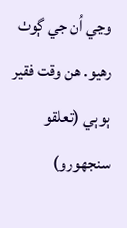وڃي اُن جي ڳوٺ رهيو. هن وقت فقير ٻوٻي (تعلقو سنجهورو)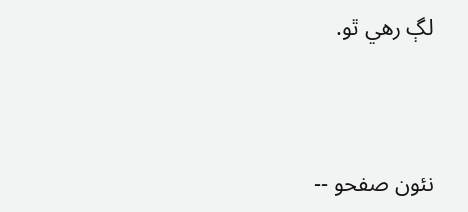لڳ رهي ٿو.



نئون صفحو --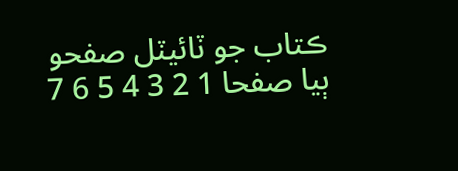ڪتاب جو ٽائيٽل صفحو
ٻيا صفحا 1 2 3 4 5 6 7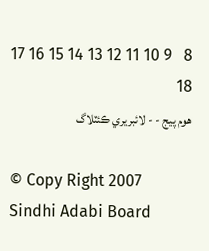8   9 10 11 12 13 14 15 16 17 18
هوم پيج - - لائبريري ڪئٽلاگ

© Copy Right 2007
Sindhi Adabi Board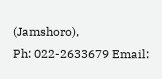(Jamshoro),
Ph: 022-2633679 Email: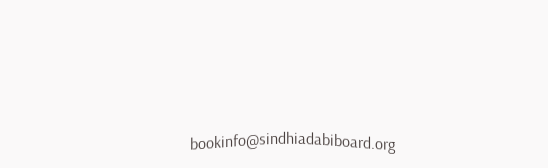bookinfo@sindhiadabiboard.org